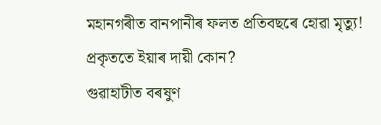মহানগৰীত বানপানীৰ ফলত প্ৰতিবছৰে হোৱা মৃত্যু! প্ৰকৃততে ইয়াৰ দায়ী কোন?
গুৱাহাটীত বৰষুণ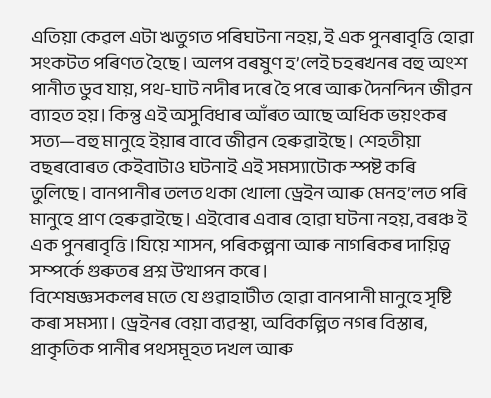এতিয়া কেৱল এটা ঋতুগত পৰিঘটনা নহয়, ই এক পুনৰাবৃত্তি হোৱা সংকটত পৰিণত হৈছে। অলপ বৰষুণ হ’লেই চহৰখনৰ বহু অংশ পানীত ডুব যায়, পথ-ঘাট নদীৰ দৰে হৈ পৰে আৰু দৈনন্দিন জীৱন ব্যাহত হয়। কিন্তু এই অসুবিধাৰ আঁৰত আছে অধিক ভয়ংকৰ সত্য—বহু মানুহে ইয়াৰ বাবে জীৱন হেৰুৱাইছে। শেহতীয়া বছৰবোৰত কেইবাটাও ঘটনাই এই সমস্যাটোক স্পষ্ট কৰি তুলিছে। বানপানীৰ তলত থকা খোলা ড্ৰেইন আৰু মেনহ’লত পৰি মানুহে প্ৰাণ হেৰুৱাইছে। এইবোৰ এবাৰ হোৱা ঘটনা নহয়, বৰঞ্চ ই এক পুনৰাবৃত্তি।যিয়ে শাসন, পৰিকল্পনা আৰু নাগৰিকৰ দায়িত্ব সম্পৰ্কে গুৰুতৰ প্ৰশ্ন উত্থাপন কৰে।
বিশেষজ্ঞসকলৰ মতে যে গুৱাহাটীত হোৱা বানপানী মানুহে সৃষ্টি কৰা সমস্যা। ড্ৰেইনৰ বেয়া ব্যৱস্থা, অবিকল্পিত নগৰ বিস্তাৰ, প্ৰাকৃতিক পানীৰ পথসমূহত দখল আৰু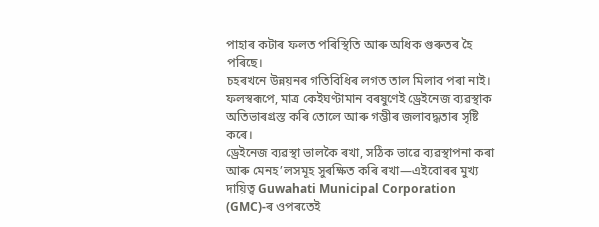পাহাৰ কটাৰ ফলত পৰিস্থিতি আৰু অধিক গুৰুতৰ হৈ পৰিছে।
চহৰখনে উন্নয়নৰ গতিবিধিৰ লগত তাল মিলাব পৰা নাই। ফলস্বৰূপে, মাত্ৰ কেইঘণ্টামান বৰষুণেই ড্ৰেইনেজ ব্যৱস্থাক অতিভাৰগ্ৰস্ত কৰি তোলে আৰু গম্ভীৰ জলাবদ্ধতাৰ সৃষ্টি কৰে।
ড্ৰেইনেজ ব্যৱস্থা ভালকৈ ৰখা, সঠিক ভাৱে ব্যৱস্থাপনা কৰা আৰু মেনহ’লসমূহ সুৰক্ষিত কৰি ৰখা—এইবোৰৰ মুখ্য দায়িত্ব Guwahati Municipal Corporation (GMC)-ৰ ওপৰতেই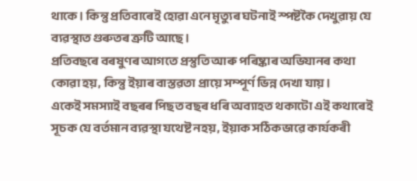থাকে। কিন্তু প্ৰতিবাৰেই হোৱা এনে মৃত্যুৰ ঘটনাই স্পষ্টকৈ দেখুৱায় যে ব্যৱস্থাত গুৰুতৰ ত্ৰুটি আছে।
প্ৰতিবছৰে বৰষুণৰ আগতে প্ৰস্তুতি আৰু পৰিষ্কাৰ অভিযানৰ কথা কোৱা হয়, কিন্তু ইয়াৰ বাস্তৱতা প্ৰায়ে সম্পূৰ্ণ ভিন্ন দেখা যায়।
একেই সমস্যাই বছৰৰ পিছত বছৰ ধৰি অব্যাহত থকাটো এই কথাৰেই সূচক যে বৰ্তমান ব্যৱস্থা যথেষ্ট নহয়, ইয়াক সঠিকভাৱে কাৰ্যকৰী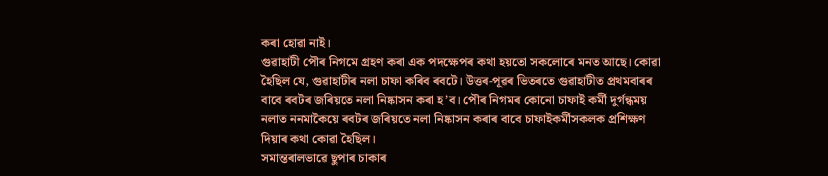কৰা হোৱা নাই।
গুৱাহাটী পৌৰ নিগমে গ্ৰহণ কৰা এক পদক্ষেপৰ কথা হয়তো সকলোৰে মনত আছে। কোৱা হৈছিল যে, গুৱাহাটীৰ নলা চাফা কৰিব ৰবটে। উত্তৰ-পূৱৰ ভিতৰতে গুৱাহাটীত প্ৰথমবাৰৰ বাবে ৰবটৰ জৰিয়তে নলা নিষ্কাসন কৰা হ’ব। পৌৰ নিগমৰ কোনো চাফাই কর্মী দুর্গন্ধময় নলাত ননমাকৈয়ে ৰবটৰ জৰিয়তে নলা নিষ্কাসন কৰাৰ বাবে চাফাইকর্মীসকলক প্রশিক্ষণ দিয়াৰ কথা কোৱা হৈছিল।
সমান্তৰালভাৱে ছুপাৰ চাকাৰ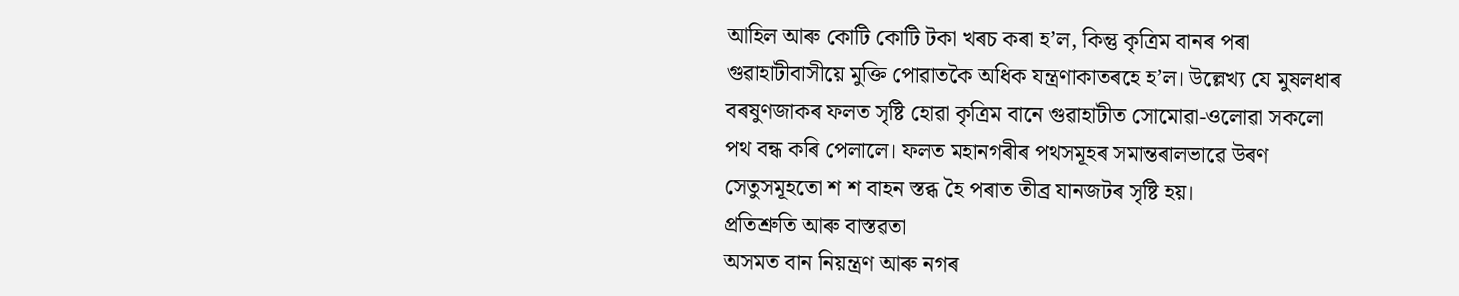আহিল আৰু কোটি কোটি টকা খৰচ কৰা হ’ল, কিন্তু কৃত্রিম বানৰ পৰা গুৱাহাটীবাসীয়ে মুক্তি পোৱাতকৈ অধিক যন্ত্রণাকাতৰহে হ’ল। উল্লেখ্য যে মুষলধাৰ বৰষুণজাকৰ ফলত সৃষ্টি হোৱা কৃত্রিম বানে গুৱাহাটীত সোমোৱা-ওলোৱা সকলো পথ বন্ধ কৰি পেলালে। ফলত মহানগৰীৰ পথসমূহৰ সমান্তৰালভাৱে উৰণ সেতুসমূহতো শ শ বাহন স্তব্ধ হৈ পৰাত তীব্র যানজটৰ সৃষ্টি হয়।
প্ৰতিশ্ৰুতি আৰু বাস্তৱতা
অসমত বান নিয়ন্ত্ৰণ আৰু নগৰ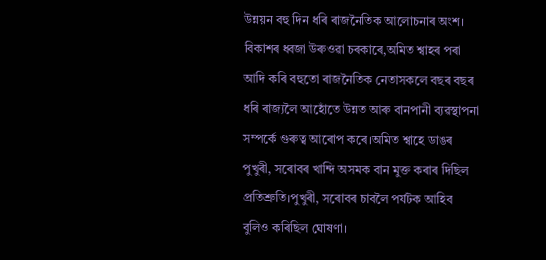উন্নয়ন বহু দিন ধৰি ৰাজনৈতিক আলোচনাৰ অংশ। বিকাশৰ ধ্বজা উৰুওৱা চৰকাৰে,অমিত শ্বাহৰ পৰা আদি কৰি বহুতো ৰাজনৈতিক নেতাসকলে বছৰ বছৰ ধৰি ৰাজ্যলৈ আহোঁতে উন্নত আৰু বানপানী ব্যৱস্থাপনা সম্পৰ্কে গুৰুত্ব আৰোপ কৰে।অমিত শ্বাহে ডাঙৰ পুখুৰী, সৰোবৰ খান্দি অসমক বান মুক্ত কৰাৰ দিছিল প্ৰতিশ্ৰুতি।পুখুৰী, সৰোবৰ চাবলৈ পর্যটক আহিব বুলিও কৰিছিল ঘোষণা।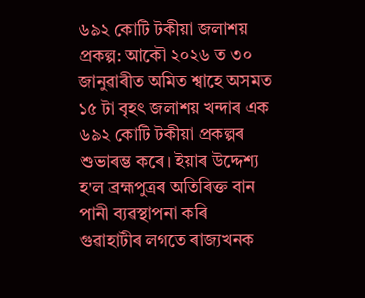৬৯২ কোটি টকীয়া জলাশয় প্ৰকল্প: আকৌ ২০২৬ ত ৩০ জানুৱাৰীত অমিত শ্বাহে অসমত ১৫ টা বৃহৎ জলাশয় খন্দাৰ এক ৬৯২ কোটি টকীয়া প্ৰকল্পৰ শুভাৰম্ভ কৰে। ইয়াৰ উদ্দেশ্য হ'ল ব্ৰহ্মপুত্ৰৰ অতিৰিক্ত বান পানী ব্যৱস্থাপনা কৰি গুৱাহাটীৰ লগতে ৰাজ্যখনক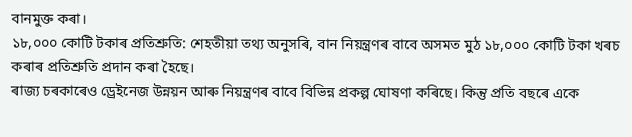বানমুক্ত কৰা।
১৮,০০০ কোটি টকাৰ প্ৰতিশ্ৰুতি: শেহতীয়া তথ্য অনুসৰি, বান নিয়ন্ত্ৰণৰ বাবে অসমত মুঠ ১৮,০০০ কোটি টকা খৰচ কৰাৰ প্ৰতিশ্ৰুতি প্ৰদান কৰা হৈছে।
ৰাজ্য চৰকাৰেও ড্ৰেইনেজ উন্নয়ন আৰু নিয়ন্ত্ৰণৰ বাবে বিভিন্ন প্ৰকল্প ঘোষণা কৰিছে। কিন্তু প্ৰতি বছৰে একে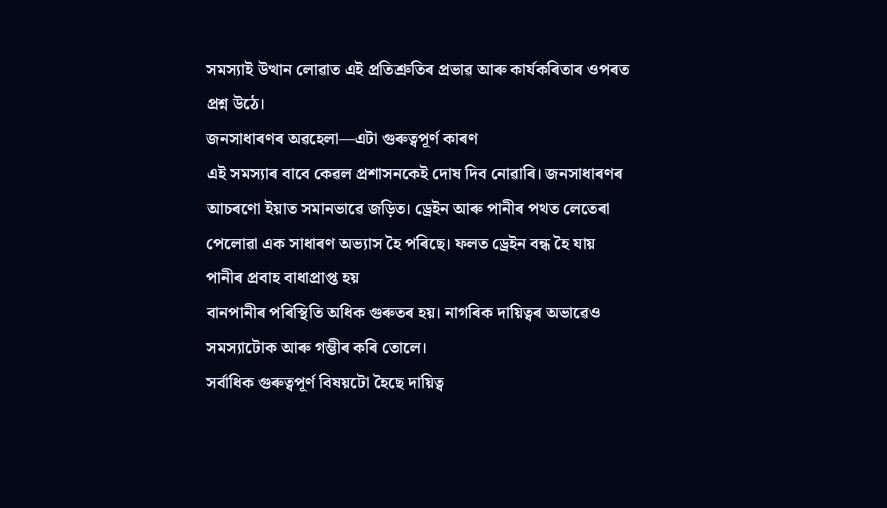সমস্যাই উত্থান লোৱাত এই প্ৰতিশ্ৰুতিৰ প্ৰভাৱ আৰু কাৰ্যকৰিতাৰ ওপৰত প্ৰশ্ন উঠে।
জনসাধাৰণৰ অৱহেলা—এটা গুৰুত্বপূৰ্ণ কাৰণ
এই সমস্যাৰ বাবে কেৱল প্ৰশাসনকেই দোষ দিব নোৱাৰি। জনসাধাৰণৰ আচৰণো ইয়াত সমানভাৱে জড়িত। ড্ৰেইন আৰু পানীৰ পথত লেতেৰা পেলোৱা এক সাধাৰণ অভ্যাস হৈ পৰিছে। ফলত ড্ৰেইন বন্ধ হৈ যায় পানীৰ প্ৰবাহ বাধাপ্ৰাপ্ত হয়
বানপানীৰ পৰিস্থিতি অধিক গুৰুতৰ হয়। নাগৰিক দায়িত্বৰ অভাৱেও সমস্যাটোক আৰু গম্ভীৰ কৰি তোলে।
সৰ্বাধিক গুৰুত্বপূৰ্ণ বিষয়টো হৈছে দায়িত্ব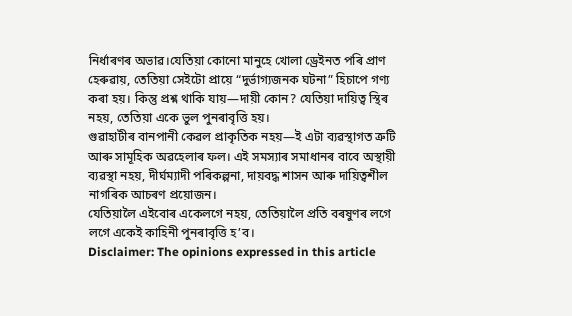নিৰ্ধাৰণৰ অভাৱ।যেতিয়া কোনো মানুহে খোলা ড্ৰেইনত পৰি প্ৰাণ হেৰুৱায়, তেতিয়া সেইটো প্ৰায়ে “দুৰ্ভাগ্যজনক ঘটনা” হিচাপে গণ্য কৰা হয়। কিন্তু প্ৰশ্ন থাকি যায়—দায়ী কোন? যেতিয়া দায়িত্ব স্থিৰ নহয়, তেতিয়া একে ভুল পুনৰাবৃত্তি হয়।
গুৱাহাটীৰ বানপানী কেৱল প্ৰাকৃতিক নহয়—ই এটা ব্যৱস্থাগত ত্ৰুটি আৰু সামূহিক অৱহেলাৰ ফল। এই সমস্যাৰ সমাধানৰ বাবে অস্থায়ী ব্যৱস্থা নহয়, দীৰ্ঘম্যাদী পৰিকল্পনা, দায়বদ্ধ শাসন আৰু দায়িত্বশীল নাগৰিক আচৰণ প্ৰয়োজন।
যেতিয়ালৈ এইবোৰ একেলগে নহয়, তেতিয়ালৈ প্ৰতি বৰষুণৰ লগে লগে একেই কাহিনী পুনৰাবৃত্তি হ’ব।
Disclaimer: The opinions expressed in this article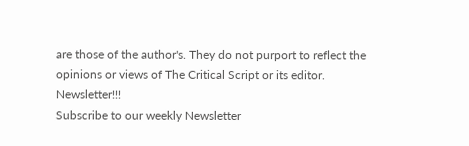are those of the author's. They do not purport to reflect the opinions or views of The Critical Script or its editor.
Newsletter!!!
Subscribe to our weekly Newsletter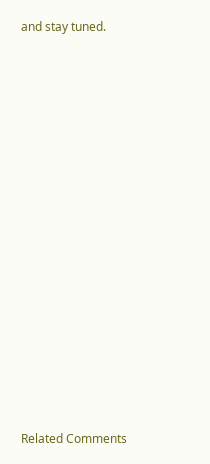and stay tuned.















Related Comments